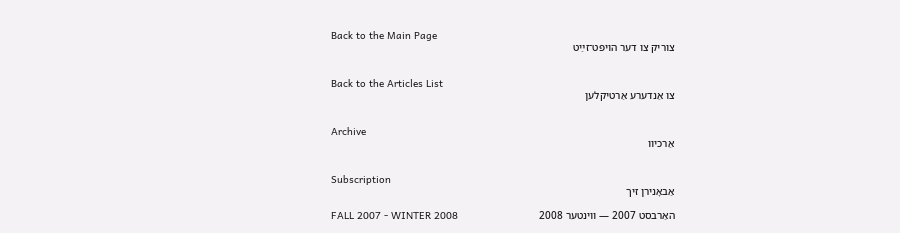Back to the Main Page
צוריק צו דער הויפּט־זײַט


Back to the Articles List
צו אַנדערע אַרטיקלען


Archive
אַרכיוו


Subscription
אַבאָנירן זיך

האַרבסט 2007 — ווינטער 2008                              FALL 2007 - WINTER 2008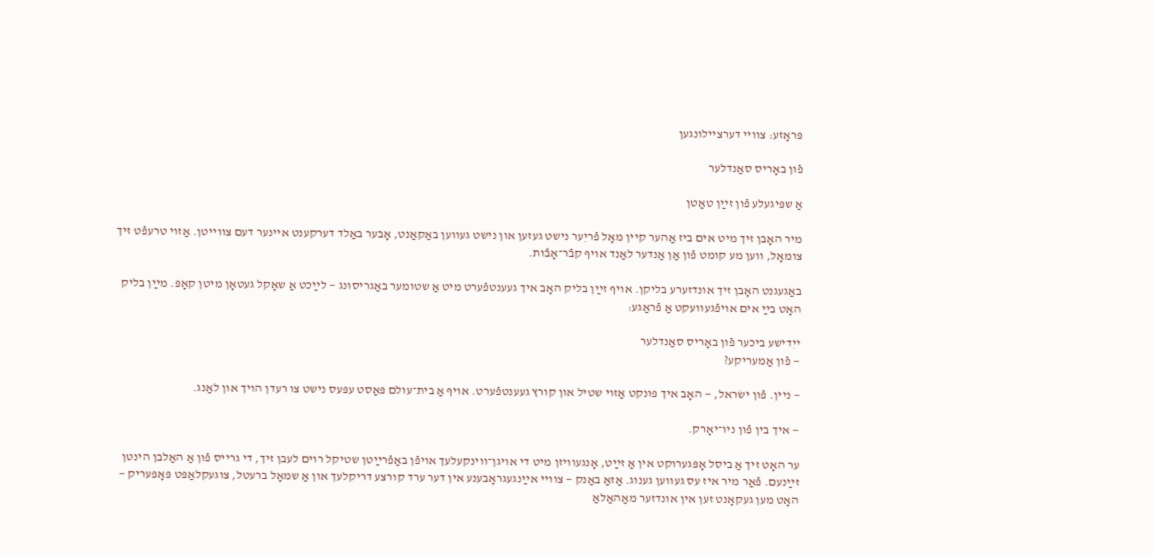פּראָזע: צוויי דערציילונגען

פֿון באָריס סאַנדלער

אַ שפּיגעלע פֿון זײַן טאַטן

מיר האָבן זיך מיט אים ביז אַהער קיין מאָל פֿריִער נישט געזען און נישט געווען באַקאַנט, אָבער באַלד דערקענט איינער דעם צווייטן. אַזוי טרעפֿט זיך צומאָל, ווען מע קומט פֿון אַן אַנדער לאַנד אויף קבֿר־אָבֿות.

באַגעגנט האָבן זיך אונדזערע בליקן. אויף זײַן בליק האָב איך געענטפֿערט מיט אַ שטומער באַגריסונג — לײַכט אַ שאָקל געטאָן מיטן קאָפּ. מײַן בליק האָט בײַ אים אויפֿגעוועקט אַ פֿראַגע:

ייִדישע ביכער פֿון באָריס סאַנדלער
— פֿון אַמעריקע?

— ניין. פֿון ישׂראל, — האָב איך פּונקט אַזוי שטיל און קורץ געענטפֿערט. אויף אַ בית־עולם פּאַסט עפּעס נישט צו רעדן הויך און לאַנג.

— איך בין פֿון ניו־יאָרק.

ער האָט זיך אַ ביסל אָפּגערוקט אין אַ זײַט, אָנגעוויזן מיט די אויגן־ווינקעלעך אויפֿן באַפֿרײַטן שטיקל רוים לעבן זיך, די גרייס פֿון אַ האַלבן הינטן זײַנעם. פֿאַר מיר איז עס געווען גענוג. אַזאַ באַנק — צוויי אײַנגעגראָבענע אין דער ערד קורצע דריקלעך און אַ שמאָל ברעטל, צוגעקלאַפּט פּאָפּעריק — האָט מען געקאָנט זען אין אונדזער מאַהאַלאַ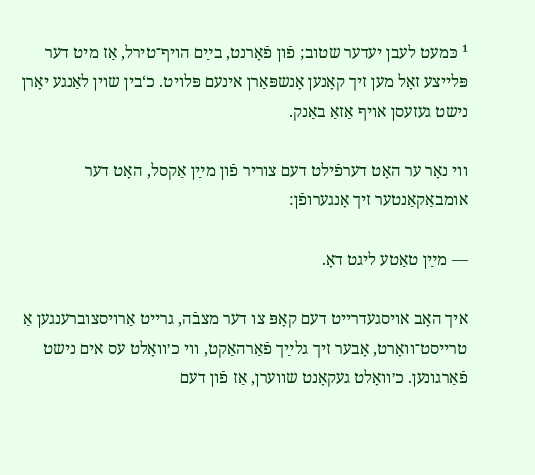¹ כּמעט לעבן יעדער שטוב; פֿון פֿאָרנט, בײַם הויף־טירל, אַז מיט דער פּלייצע זאָל מען זיך קאָנען אָנשפּאַרן אינעם פּלויט. כ‘בין שוין לאַנגע יאָרן נישט געזעסן אויף אַזאַ באַנק.

ווי נאָר ער האָט דערפֿילט דעם צוריר פֿון מײַן אַקסל, האָט דער אומבאַקאַנטער זיך אָנגערופֿן:

— מײַן טאַטע ליגט דאָ.

איך האָב אויסגעדרייט דעם קאָפּ צו דער מצבֿה, גרייט אַרויסצוברענגען אַ טרייסט־וואָרט, אָבער זיך גלײַך פֿאַרהאַקט, ווי כ׳וואָלט עס אים נישט פֿאַרגונען. כ׳וואָלט געקאָנט שווערן, אַז פֿון דעם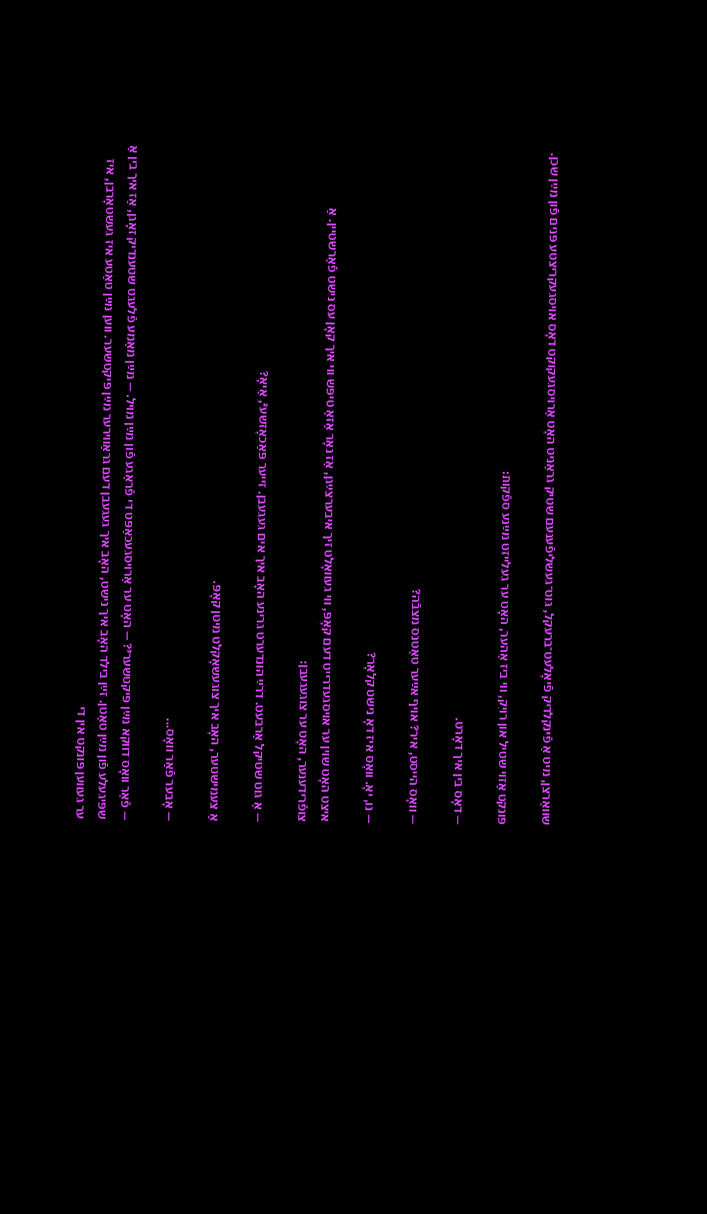שוואַרצן, מיט אַ פֿינקלדיק פֿיאָלעט־ברעקל, גוט־געשליפֿענעם שטיק גראַניט האָט אַרויסגעקוקט דאָס אויסגעקריצטע פּנים פֿון מײַן שכן.

פּונקט אַזוי שטיל און רויִק, ווי ביז אַהער, האָט ער געלייזט מײַנע ספֿקות:

— דאָס בין איך דאָרט.

— וואָס הייסט, איר? אויף אײַער טאַטנס מצבֿה?

— נו, יאָ. וואָס איז דאָ נישט קלאָר?

איצט האָט שוין ער אויסגעדרייט דעם קאָפּ, ווי געוואָלט זיך איבערצײַגן, אַז נאָר אַזאַ טיפּש ווי איך קאָן עס נישט פֿאַרשטיין. אַ צופֿרידענער, האָט ער צוגעגעבן:

— אַ גוט שטיקל אַרבעט. דרײַ הונדערט גרינע האָב איך אים געגעבן. זייער פּאַכאָזשע², אַיאָ?

אַ צעמישטער, האָב איך צוגעשאָקלט מיטן קאָפּ.

— אָבער פֿאַר וואָס...

— פֿאַר וואָס דווקא מײַן פּיקטשער³? — האָט ער אַרויסגעכאַפּט די פֿראַגע פֿון מײַן מויל. — מײַן מאַמע פֿלעגט שטענדיק זאָגן, אַז איך בין אַ שפּיגעלע פֿון מײַן טאַטן. זײַן בילד האָב איך נישט, האָב איך געגעבן דעם גראַווירער מײַן פּיקטשער. ווען מײַן טאַטע איז געשטאָרבן, איז ער געווען פּונקט אין די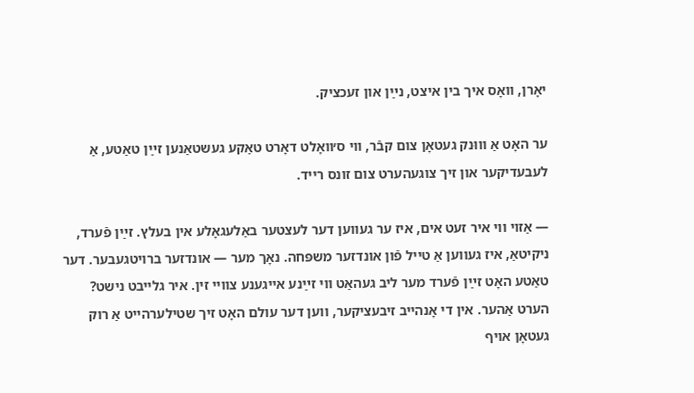יאָרן, וואָס איך בין איצט, נײַן און זעכציק.

ער האָט אַ וווּנק געטאָן צום קבֿר, ווי ס׳וואָלט דאָרט טאַקע געשטאַנען זײַן טאַטע, אַ לעבעדיקער און זיך צוגעהערט צום זונס רייד.

— אַזוי ווי איר זעט אים, איז ער געווען דער לעצטער באַלעגאָלע אין בעלץ. זײַן פֿערד, ניקיטאַ, איז געווען אַ טייל פֿון אונדזער משפּחה. נאָך מער — אונדזער ברויטגעבער. דער טאַטע האָט זײַן פֿערד מער ליב געהאַט ווי זײַנע אייגענע צוויי זין. איר גלייבט נישט? הערט אַהער. אין די אָנהייב זיבעציקער, ווען דער עולם האָט זיך שטילערהייט אַ רוק געטאָן אויף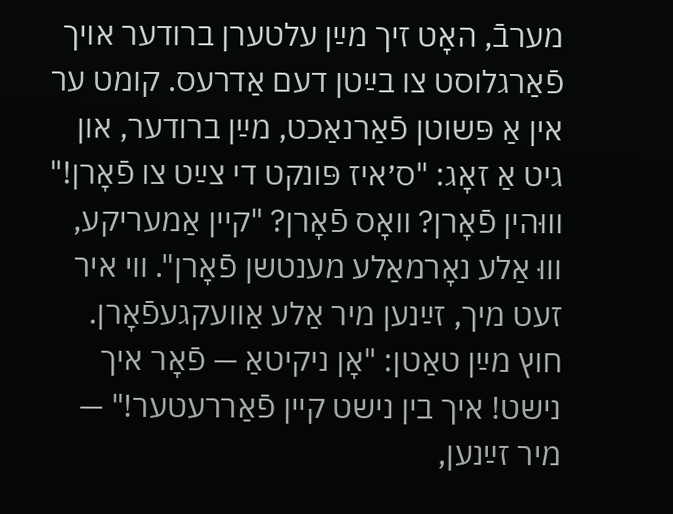מערבֿ, האָט זיך מײַן עלטערן ברודער אויך פֿאַרגלוסט צו בײַטן דעם אַדרעס. קומט ער אין אַ פּשוטן פֿאַרנאַכט, מײַן ברודער, און גיט אַ זאָג: "ס׳איז פּונקט די צײַט צו פֿאָרן!" וווּהין פֿאָרן? וואָס פֿאָרן? "קיין אַמעריקע, וווּ אַלע נאָרמאַלע מענטשן פֿאָרן". ווי איר זעט מיך, זײַנען מיר אַלע אַוועקגעפֿאָרן. חוץ מײַן טאַטן: "אָן ניקיטאַ — פֿאָר איך נישט! איך בין נישט קיין פֿאַררעטער!" — מיר זײַנען,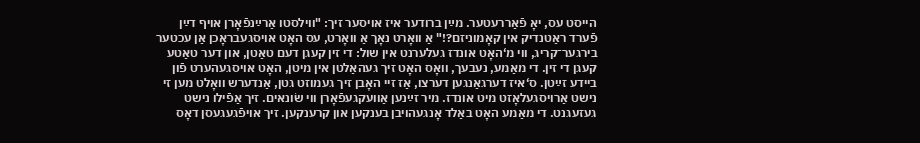הייסט עס, יאָ פֿאַררעטער. מײַן ברודער איז אויסער זיך: "ווילסטו אַרײַנפֿאָרן אויף דײַן פֿערד ראַטנדיק אין קאָמוניזם?!" אַ וואָרט נאָך אַ וואָרט, עס האָט אויסגעבראָכן אַן עכטער בירגער־קריג, ווי מ‘האָט אונדז געלערנט אין שול: די זין קעגן דעם טאַטן, און דער טאַטע קעגן די זין. די מאַמע, נעבעך, וואָס האָט זיך געהאַלטן אין מיטן, האָט אויסגעהערט פֿון ביידע זײַטן. ס‘איז דערגאַנגען דערצו, אַז זיי האָבן זיך געמוזט גטן, אַנדערש וואָלט מען זי נישט אַרויסגעלאָזט מיט אונדז. מיר זײַנען אַוועקגעפֿאָרן ווי שׂונאים. זיך אַפֿילו נישט געזעגנט. די מאַמע האָט באַלד אָנגעהויבן בענקען און קרענקען. זיך אויפֿגעגעסן דאָס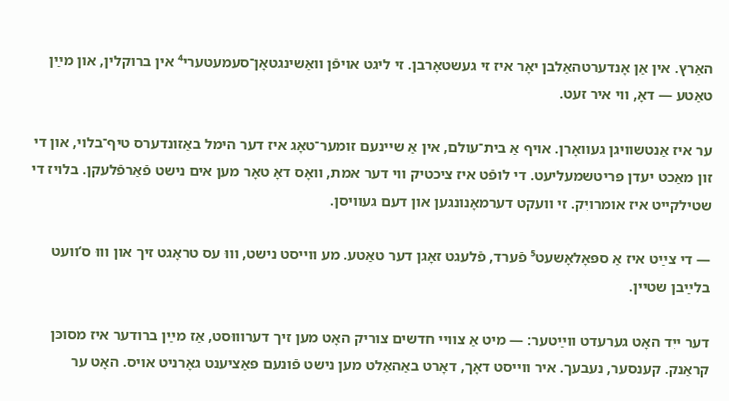האַרץ. אין אַן אָנדערטהאַלבן יאָר איז זי געשטאָרבן. זי ליגט אויפֿן וואַשינגטאָן־סעמעטערי⁴ אין ברוקלין, און מײַן טאַטע — דאָ, ווי איר זעט.

ער איז אַנטשוויגן געוואָרן. אויף אַ בית־עולם, אין אַ שיינעם זומער־טאָג איז דער הימל באַזונדערס טיף־בלוי, און די זון מאַכט יעדן פּריטשמעליעט. די לופֿט איז ציכטיק ווי דער אמת, וואָס דאָ טאָר מען אים נישט פֿאַרפֿלעקן. בלויז די שטילקייט איז אומרויִק. זי וועקט דערמאָנונגען און דעם געוויסן.

— די צײַט איז אַ ספּאָלאָשעט⁵ פֿערד, פֿלעגט זאָגן דער טאַטע. מע ווייסט נישט, וווּ עס טראָגט זיך און וווּ ס‘וועט בלײַבן שטיין.

דער ייִד האָט גערעדט ווײַטער: — מיט אַ צוויי חדשים צוריק האָט מען זיך דערוווּסט, אַז מײַן ברודער איז מסוכּן קראַנק. קענסער, נעבעך. איר ווייסט דאָך, דאָרט באַהאַלט מען נישט פֿונעם פּאַציענט גאָרניט אויס. האָט ער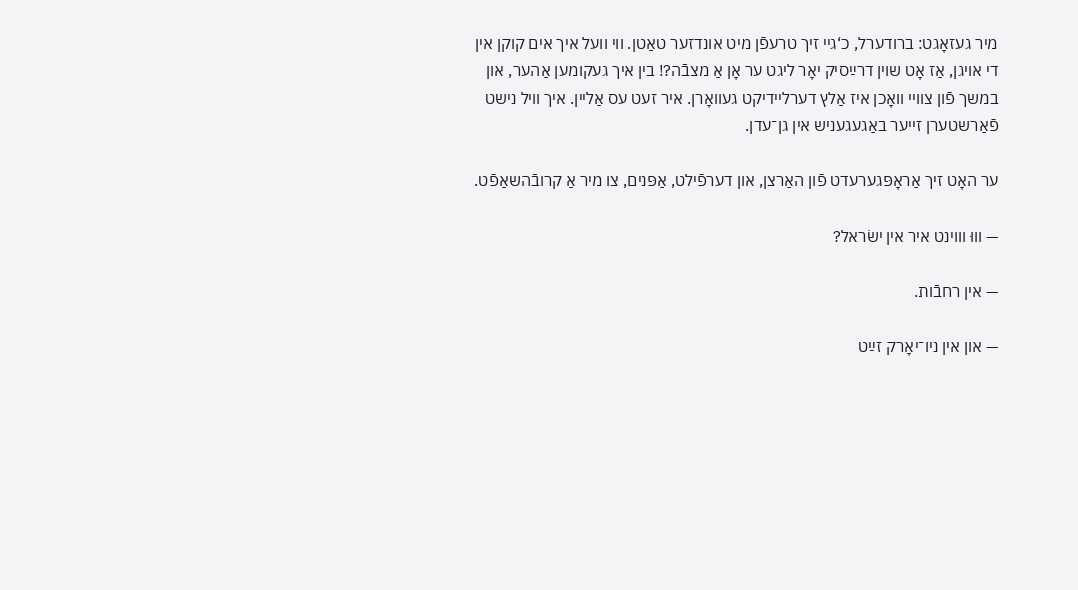מיר געזאָגט: ברודערל, כ‘גיי זיך טרעפֿן מיט אונדזער טאַטן. ווי וועל איך אים קוקן אין די אויגן, אַז אָט שוין דרײַסיק יאָר ליגט ער אָן אַ מצבֿה?! בין איך געקומען אַהער, און במשך פֿון צוויי וואָכן איז אַלץ דערליידיקט געוואָרן. איר זעט עס אַליין. איך וויל נישט פֿאַרשטערן זייער באַגעגעניש אין גן־עדן.

ער האָט זיך אַראָפּגערעדט פֿון האַרצן, און דערפֿילט, אַפּנים, צו מיר אַ קרובֿהשאַפֿט.

— וווּ וווינט איר אין ישׂראל?

— אין רחבֿות.

— און אין ניו־יאָרק זײַט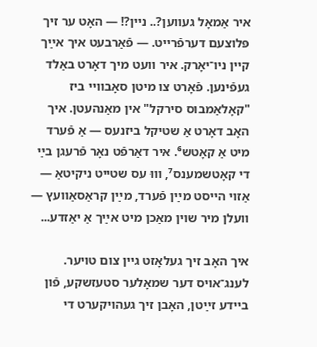איר אַמאָל געווען?.. ניין?! — האָט ער זיך פּלוצעם דערפֿרייט. — פֿאַרבעט איך אײַך קיין ניו־יאָרק. איר וועט מיך דאָרט באַלד געפֿינען. פֿאָרט צו מיטן סאָבוויי ביז "קאָלאַמבוס סירקל" אין מאַנהעטן. איך האָב דאָרט אַ שטיקל ביזנעס — אַ פֿערד מיט אַ קאָטש⁶. איר דאַרפֿט נאָר פֿרעגן בײַ די קאָטשמענס⁷, וווּ עס שטייט ניקיטאַ — אַזוי הייסט מײַן פֿערד, מײַן קראַסאַוועץ — וועלן מיר שוין מאַכן מיט אײַך אַ יאַזדע...

איך האָב זיך געלאָזט גיין צום טויער. לענג־אויס דער שמאָלער סטעזשקע, פֿון ביידע זײַטן, האָבן זיך געהויקערט די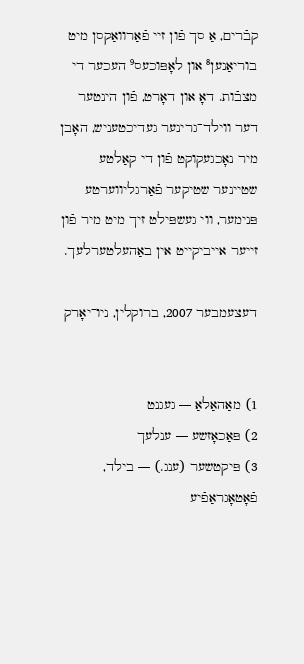קבֿרים, אַ סך פֿון זיי פֿאַרוואַקסן מיט בוריאַנען⁸ און לאָפּוכעס⁹ העכער די מצבֿות. דאָ און דאָרט, פֿון הינטער דער ווילד־גרינער געדיכטעניש, האָבן מיר נאָכגעקוקט פֿון די קאַלטע שטיינער שטיקער פֿאַרגליווערטע פּנימער, ווי געשפּילט זיך מיט מיר פֿון זייער אייביקייט אין באַהעלטערלעך.

דעצעמבער 2007, ברוקלין, ניו־יאָרק


1) מאַהאַלאַ — געגנט
2) פּאַכאָזשע — ענלעך
3) פּיקטשער (ענג.) — בילד, פֿאָטאָגראַפֿיע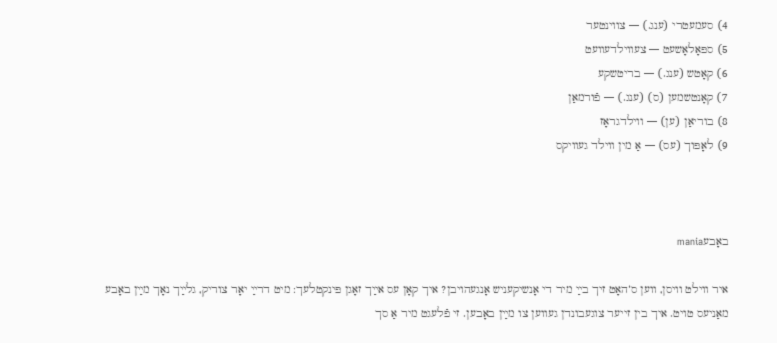4) סעמעטרי (ענג.) — צווינטער
5) ספּאָלאָשעט — צעווילדעוועט
6) קאָטש (ענג.) — בריטשקע
7) קאָנטשמען (ס) (ענג.) — פֿורמאַן
8) בוריאַן (ען) — ווילדגראָז
9) לאָפּוך (עס) — אַ מין ווילד געוויקס



באָבעmania

איר ווילט וויסן, ווען ס‘האָט זיך בײַ מיר די אָנשיקעניש אָנגעהויבן? איך קאָן עס אײַך זאָגן פּינקטלעך: מיט דרײַ יאָר צוריק, גלײַך נאָך מײַן באָבע מאַניעס טויט. איך בין זייער צוגעבונדן געווען צו מײַן באָבען. זי פֿלעגט מיר אַ סך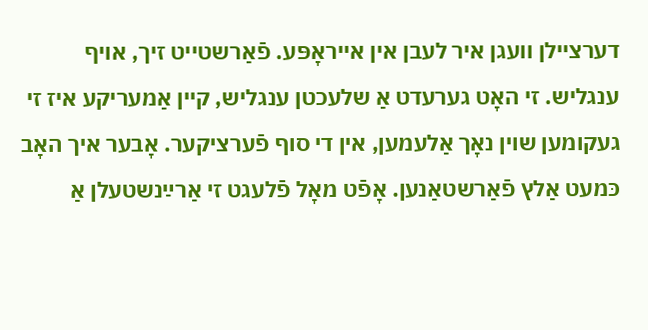דערציילן וועגן איר לעבן אין אייראָפּע. פֿאַרשטייט זיך, אויף ענגליש. זי האָט גערעדט אַ שלעכטן ענגליש, קיין אַמעריקע איז זי געקומען שוין נאָך אַלעמען, אין די סוף פֿערציקער. אָבער איך האָב כּמעט אַלץ פֿאַרשטאַנען. אָפֿט מאָל פֿלעגט זי אַרײַנשטעלן אַ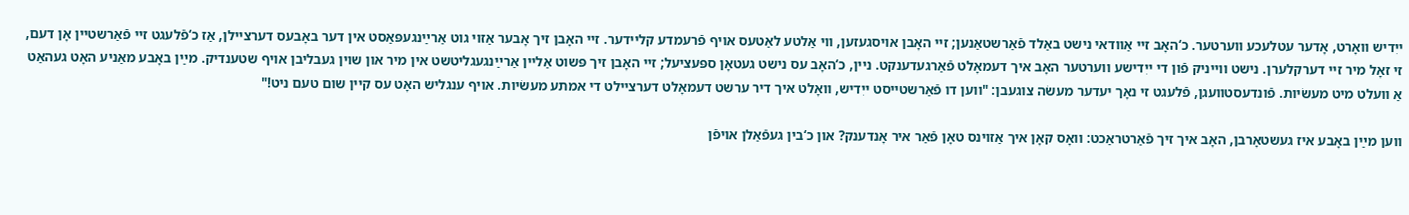ייִדיש וואָרט, אָדער עטלעכע ווערטער. כ‘האָב זיי אַוודאי נישט באַלד פֿאַרשטאַנען; זיי האָבן אויסגעזען, ווי אַלטע לאַטעס אויף פֿרעמדע קליידער. זיי האָבן זיך אָבער אַזוי גוט אַרײַנגעפּאַסט אין דער באָבעס דערציילן, אַז כ‘פֿלעגט זיי פֿאַרשטיין אָן דעם, זי זאָל מיר זיי דערקלערן. נישט ווייניק פֿון די ייִדישע ווערטער האָב איך דעמאָלט פֿאַרגעדענקט. ניין, כ‘האָב עס נישט געטאָן ספּעציעל; זיי האָבן זיך פּשוט אַליין אַרײַנגעגליטשט אין מיר און שוין געבליבן אויף שטענדיק. מײַן באָבע מאַניע האָט געהאַט אַ וועלט מיט מעשׂיות. פֿונדעסטוועגן, פֿלעגט זי נאָך יעדער מעשׂה צוגעבן: "ווען דו פֿאַרשטייסט ייִדיש, וואָלט איך דיר ערשט דעמאָלט דערציילט די אמתע מעשׂיות. אויף ענגליש האָט עס קיין שום טעם ניט!"

ווען מײַן באָבע איז געשטאָרבן, האָב איך זיך פֿאַרטראַכט: וואָס קאָן איך אַזוינס טאָן פֿאַר איר אָנדענק? און כ‘בין געפֿאַלן אויפֿן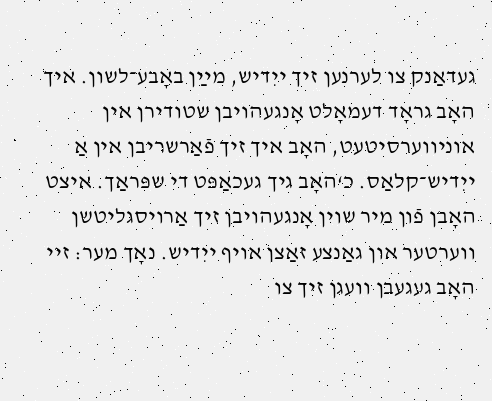געדאַנק צו לערנען זיך ייִדיש, מײַן באָבע־לשון. איך האָב גראָד דעמאָלט אָנגעהויבן שטודירן אין אוניווערסיטעט, האָב איך זיך פֿאַרשריבן אין אַ ייִדיש־קלאַס. כ‘האָב גיך געכאַפּט די שפּראַך. איצט האָבן פֿון מיר שוין אָנגעהויבן זיך אַרויסגליטשן ווערטער און גאַנצע זאַצן אויף ייִדיש. נאָך מער: זיי האָב געגעבן וועגן זיך צו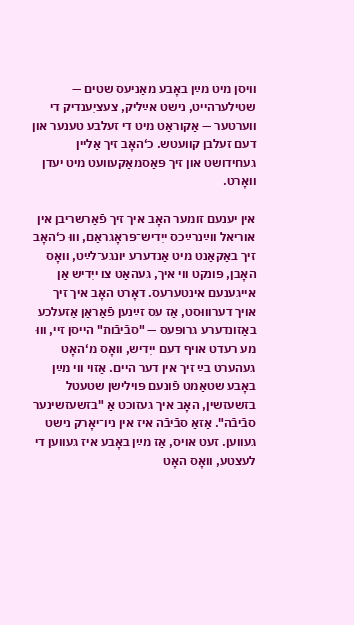וויסן מיט מײַן באָבע מאַניעס שטים — שטילערהייט, נישט אײַליק, צעציִענדיק די ווערטער — אַקוראַט מיט די זעלבע טענער און דעם זעלבן קוועטש. כ‘האָב זיך אַליין געחידושט און זיך פּאַסמאַקעוועט מיט יעדן וואָרט.

אין יענעם זומער האָב איך זיך פֿאַרשריבן אין אוריאל ווײַנרײַכס ייִדיש־פּראָגראַם, וווּ כ‘האָב זיך באַקאַנט מיט אַנדערע יונגע־לײַט, וואָס האָבן, פּונקט ווי איך, געהאַט צו ייִדיש אַן אייגענעם אינטערעס. דאָרט האָב איך זיך אויך דערוווּסט, אַז עס זײַנען פֿאַראַן אַזעלכע באַזונדערע גרופּעס — "סבֿיבֿות" הייסן זיי, וווּ מע רעדט אויף דעם ייִדיש, וואָס מ‘האָט געהערט בײַ זיך אין דער היים. אַזוי ווי מײַן באָבע שטאַמט פֿונעם פּוילישן שטעטל בזשעזשין, האָב איך געזוכט אַ "בזשעזשינער סבֿיבֿה". אַזאַ סבֿיבֿה איז אין ניו־יאָרק נישט געווען. זעט אויס, אַז מײַן באָבע איז געווען די לעצטע, וואָס האָט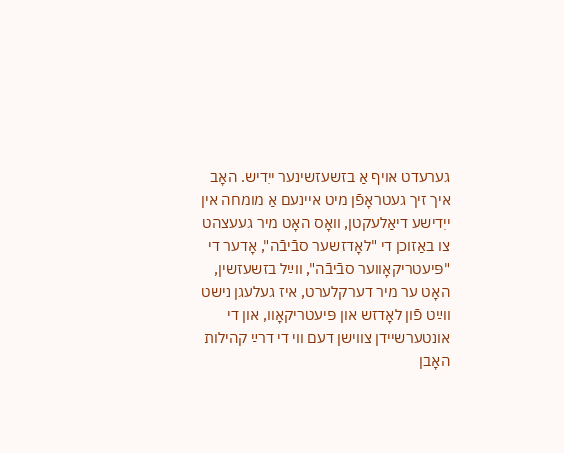גערעדט אויף אַ בזשעזשינער ייִדיש. האָב איך זיך געטראָפֿן מיט איינעם אַ מומחה אין ייִדישע דיאַלעקטן, וואָס האָט מיר געעצהט צו באַזוכן די "לאָדזשער סבֿיבֿה", אָדער די "פּיעטריקאָווער סבֿיבֿה", ווײַל בזשעזשין, האָט ער מיר דערקלערט, איז געלעגן נישט ווײַט פֿון לאָדזש און פּיעטריקאָוו, און די אונטערשיידן צווישן דעם ווי די דרײַ קהילות האָבן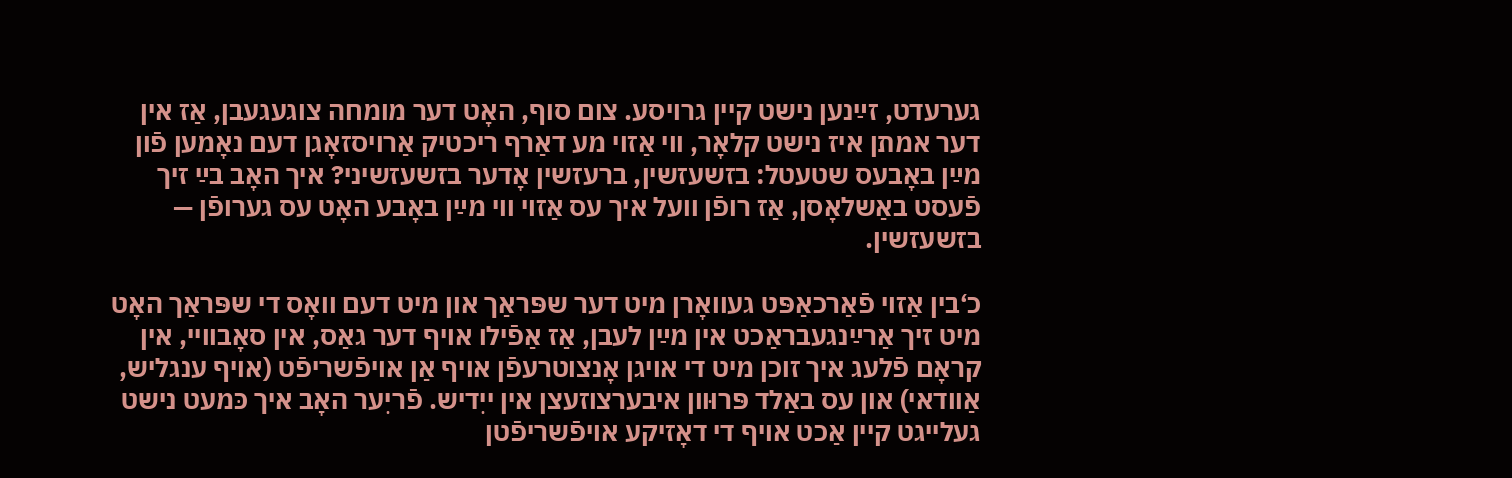גערעדט, זײַנען נישט קיין גרויסע. צום סוף, האָט דער מומחה צוגעגעבן, אַז אין דער אמתן איז נישט קלאָר, ווי אַזוי מע דאַרף ריכטיק אַרויסזאָגן דעם נאָמען פֿון מײַן באָבעס שטעטל: בזשעזשין, ברעזשין אָדער בזשעזשיני? איך האָב בײַ זיך פֿעסט באַשלאָסן, אַז רופֿן וועל איך עס אַזוי ווי מײַן באָבע האָט עס גערופֿן — בזשעזשין.

כ‘בין אַזוי פֿאַרכאַפּט געוואָרן מיט דער שפּראַך און מיט דעם וואָס די שפּראַך האָט מיט זיך אַרײַנגעבראַכט אין מײַן לעבן, אַז אַפֿילו אויף דער גאַס, אין סאָבוויי, אין קראָם פֿלעג איך זוכן מיט די אויגן אָנצוטרעפֿן אויף אַן אויפֿשריפֿט (אויף ענגליש, אַוודאי) און עס באַלד פּרוּוון איבערצוזעצן אין ייִדיש. פֿריִער האָב איך כּמעט נישט געלייגט קיין אַכט אויף די דאָזיקע אויפֿשריפֿטן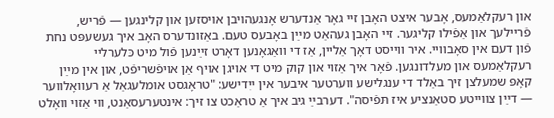און רעקלאַמעס, אָבער איצט האָבן זיי גאָר אַנדערש אָנגעהויבן אויסזען און קלינגען — פֿריש, פֿריילעך און אַפֿילו קליגער. זיי האָבן געהאַט מײַן באָבעס טעם. באַזונדערס האָב איך געשעפּט נחת פֿון דעם אין סאָבוויי. איר ווייסט דאָך אַליין, אַז די וואַגאָנען דאָרט זײַנען פֿול מיט כּלערליי רעקלאַמעס און מעלדונגען. פֿאָר איך אַזוי און קוק מיט די אויגן אויף אַן אויפֿשריפֿט, און אין מײַן קאָפּ שמעלצן זיך באַלד די ענגלישע ווערטער איבער אין ייִדישע: "טראָגסט אומלעגאַל אַ רעוואָלווער — דײַן צווייטע סטאַנציע איז תּפֿיסה". דערבײַ גיב איך אַ טראַכט צו זיך: אינטערעסאַנט, ווי אַזוי וואָלט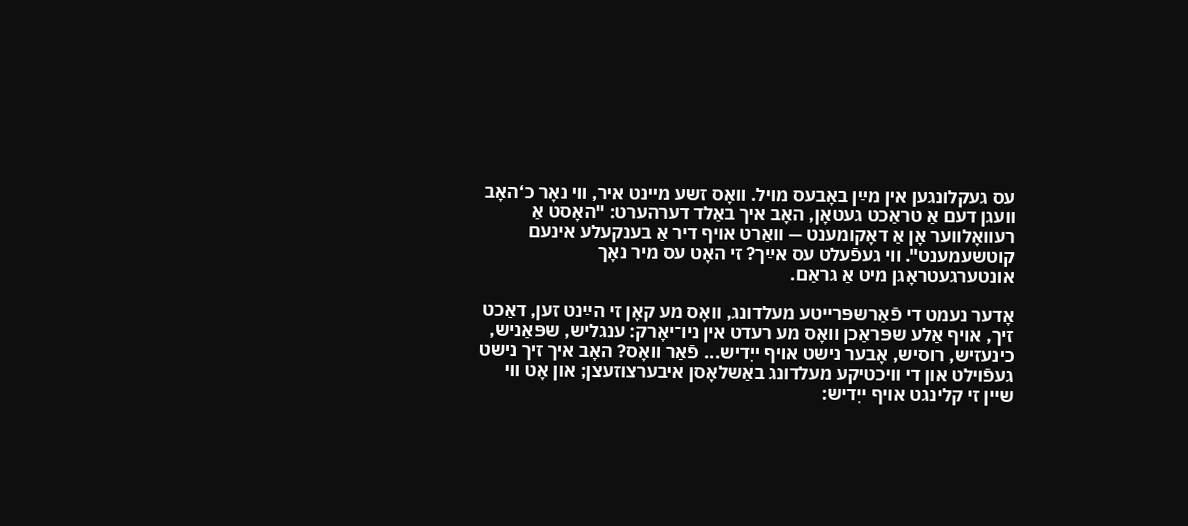עס געקלונגען אין מײַן באָבעס מויל. וואָס זשע מיינט איר, ווי נאָר כ‘האָב וועגן דעם אַ טראַכט געטאָן, האָב איך באַלד דערהערט: "האָסט אַ רעוואָלווער אָן אַ דאָקומענט — וואַרט אויף דיר אַ בענקעלע אינעם קוטשעמענט". ווי געפֿעלט עס אײַך? זי האָט עס מיר נאָך אונטערגעטראָגן מיט אַ גראַם.

אָדער נעמט די פֿאַרשפּרייטע מעלדונג, וואָס מע קאָן זי הײַנט זען, דאַכט זיך, אויף אַלע שפּראַכן וואָס מע רעדט אין ניו־יאָרק: ענגליש, שפּאַניש, כינעזיש, רוסיש, אָבער נישט אויף ייִדיש... פֿאַר וואָס? האָב איך זיך נישט געפֿוילט און די וויכטיקע מעלדונג באַשלאָסן איבערצוזעצן; און אָט ווי שיין זי קלינגט אויף ייִדיש: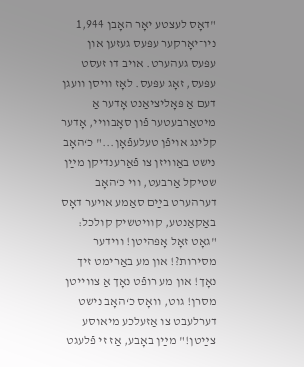"דאָס לעצטע יאָר האָבן 1,944 ניו־יאָרקער עפּעס געזען און עפּעס געהערט. אויב דו זעסט עפּעס, זאָג עפּעס. לאָז וויסן וועגן דעם אַ פּאָליציאַנט אָדער אַ מיטאַרבעטער פֿון סאָבוויי, אָדער קלינג אויפֿן טעלעפֿאָן..." כ‘האָב נישט באַוויזן צו פֿאַרענדיקן מײַן שטיקל אַרבעט, ווי כ‘האָב דערהערט בײַם סאַמע אויער דאָס באַקאַנטע, קוויטשיק קולכל: "גאָט זאָל אָפּהיטן! ווידער מסירות?! און מע באַרימט זיך נאָך! און מע רופֿט נאָך אַ צווייטן מסרן! גוט, וואָס כ‘האָב נישט דערלעבט צו אַזעלכע מיאוסע צײַטן!" מײַן באָבע, אַז זי פֿלעגט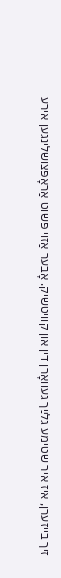זיך בייזערן, איז איר שטימע גלײַך געוואָרן דין און קוויטשיק. אָבער אַזוי פּשוט אַראָפּצושלינגען אירע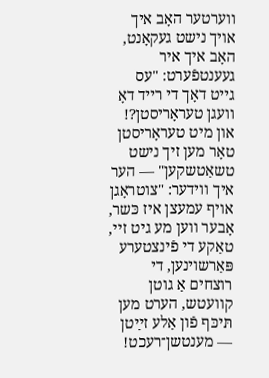ווערטער האָב איך אויך נישט געקאָנט, האָב איך איר געענטפֿערט: "עס גייט דאָך די רייד דאָ וועגן טעראָריסטן?! און מיט טעראָריסטן טאָר מען זיך נישט טשאַטשקען" — הער איך ווידער: "צוטראָגן אויף עמעצן איז כּשר, אָבער ווען מע גיט זיי, טאַקע די פֿינצטערע פּאַרשוינען, די רוצחים אַ גוטן קוועטש, הערט מען תּיכּף פֿון אַלע זײַטן — מענטשן־רעכט!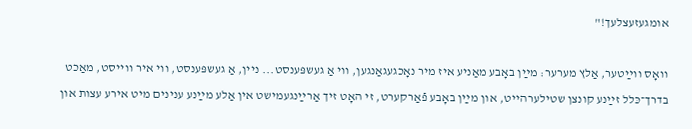אומגעזעצלעך!"

וואָס ווײַטער, אַלץ מערער: מײַן באָבע מאַניע איז מיר נאָכגעגאַנגען, ווי אַ געשפּענסט... ניין, אַ געשפּענסט, ווי איר ווייסט, מאַכט בדרך־כּלל זײַנע קונצן שטילערהייט, און מײַן באָבע פֿאַרקערט, זי האָט זיך אַרײַנגעמישט אין אַלע מײַנע ענינים מיט אירע עצות און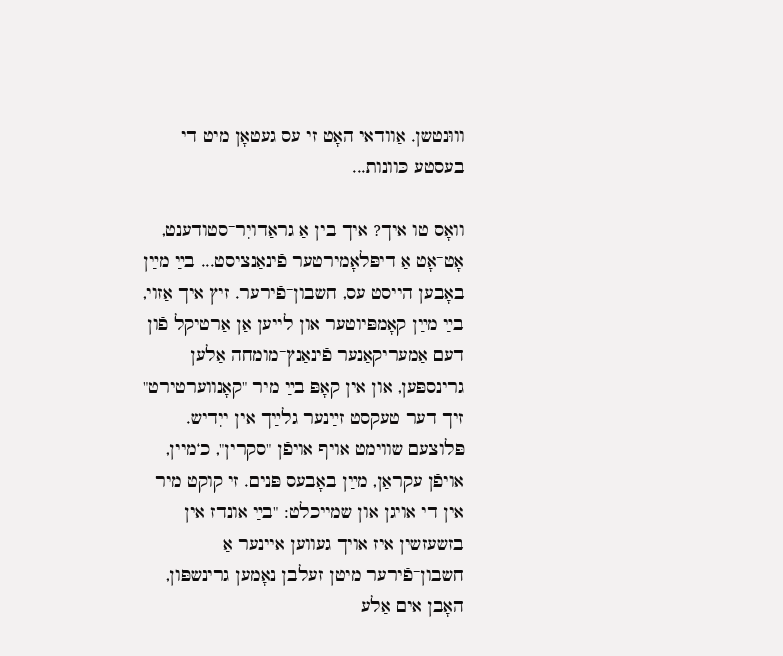וווּנטשן. אַוודאי האָט זי עס געטאָן מיט די בעסטע כּוונות...

וואָס טו איך? איך בין אַ גראַדויִר־סטודענט, אָט־אָט אַ דיפּלאָמירטער פֿינאַנציסט... בײַ מײַן באָבען הייסט עס, חשבון־פֿירער. זיץ איך אַזוי, בײַ מײַן קאָמפּיוטער און לייען אַן אַרטיקל פֿון דעם אַמעריקאַנער פֿינאַנץ־מומחה אַלען גרינספּען, און אין קאָפּ בײַ מיר "קאָנווערטירט" זיך דער טעקסט זײַנער גלײַך אין ייִדיש. פּלוצעם שווימט אויף אויפֿן "סקרין", כ‘מיין, אויפֿן עקראַן, מײַן באָבעס פּנים. זי קוקט מיר אין די אויגן און שמייכלט: "בײַ אונדז אין בזשעזשין איז אויך געווען איינער אַ חשבון־פֿירער מיטן זעלבן נאָמען גרינשפּון, האָבן אים אַלע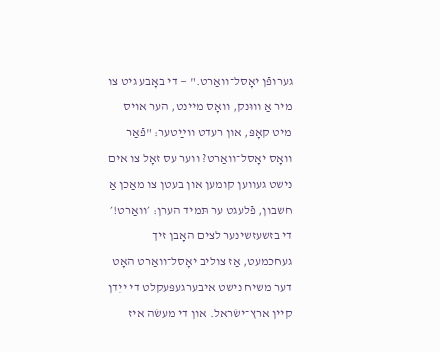גערופֿן יאָסל־וואַרט." — די באָבע גיט צו מיר אַ וווּנק, וואָס מיינט, הער אויס מיט קאָפּ, און רעדט ווײַטער: "פֿאַר וואָס יאָסל־וואַרט? ווער עס זאָל צו אים נישט געווען קומען און בעטן צו מאַכן אַ חשבון, פֿלעגט ער תּמיד הערן: ׳וואַרט!׳ די בזשעזשינער לצים האָבן זיך געחכמעט, אַז צוליב יאָסל־וואַרט האָט דער משיח נישט איבערגעפּעקלט די ייִדן קיין ארץ־ישׂראל. און די מעשׂה איז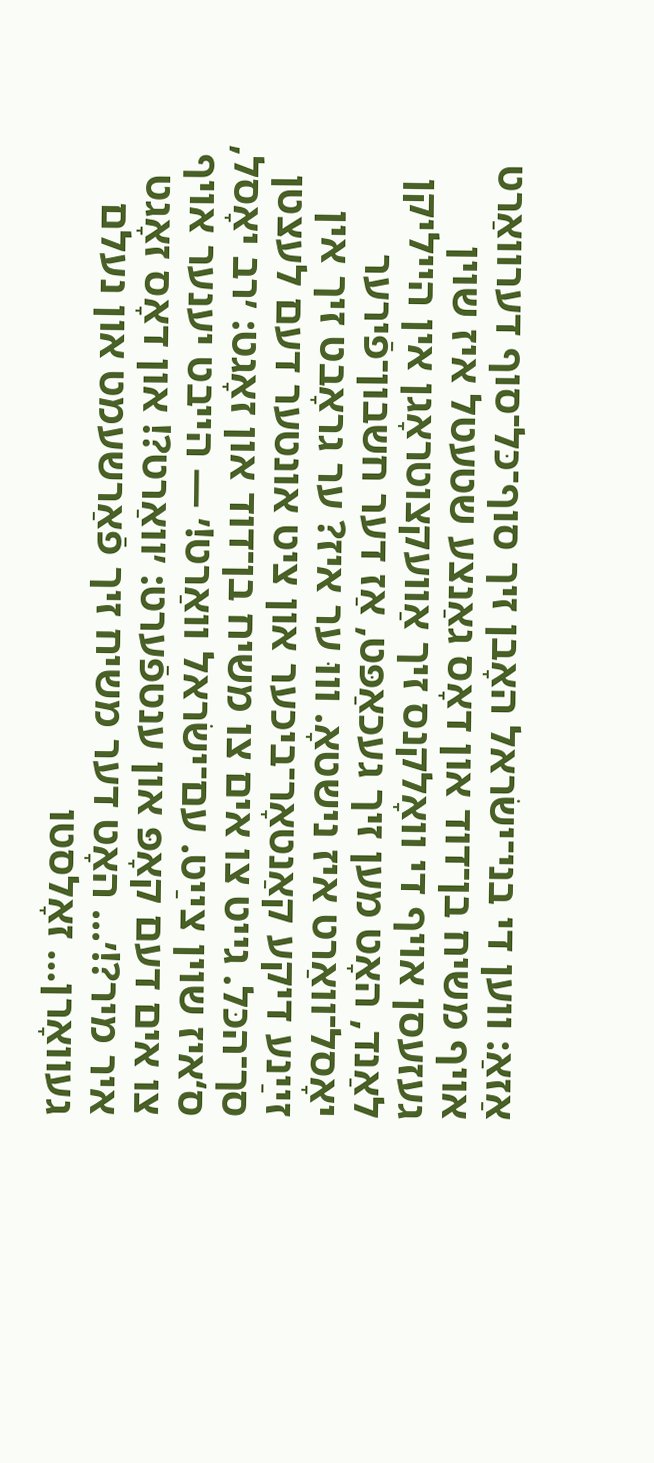אַזאַ: ווען די בני־ישׂראל האָבן זיך סוף־כּל־סוף דערוואַרט אויף משיח בן־דוד און דאָס גאַנצע שטעטל איז שוין געזעסן אויף די וואָלקנס זיך אַוועקצוטראָגן אין הייליקן לאַנד, האָט מען זיך געכאַפּט, אַז דער חשבון־פֿירער יאָסל־וואַרט איז נישטאָ. וווּ ער איז? ער גראָבט זיך אין זײַנע דיקע קאַנטאָר־ביכער און ציט אונטער דעם לעצטן סך־הכּל. גייט צו אים צו משיח בן־דוד און זאָגט: ׳רב יאָסל, ס‘איז שוין צײַט. עם־ישׂראל וואַרט!׳ — הייבט יענער אויף צו אים דעם קאָפּ און ענטפֿערט: ׳וואַרט?! און דאָס זאָגט איר מיר?!׳... האָט דער משיח זיך פֿאַרשעמט און נעלם געוואָרן... זאָלסטו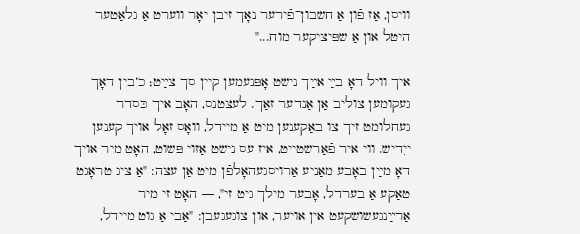וויסן, אַז פֿון אַ חשבון־פֿירער נאָך זיבן יאָר ווערט אַ גלאַטער היטל און אַ שפּיציקער מוח..."

איך וויל דאָ בײַ אײַך נישט אָפּנעמען קיין סך צײַט; כ‘בין דאָך געקומען צוליב אַן אַנדער זאַך. לעצטנס, האָב איך כּסדר געחלומט זיך צו באַקענען מיט אַ מיידל, וואָס זאָל אויך קענען ייִדיש. ווי איר פֿאַרשטייט, איז עס נישט אַזוי פּשוט, האָט מיר אויך דאָ מײַן באָבע מאַניע אַרויסגעהאָלפֿן מיט אַן עצה: "אַ ציג טראָגט טאַקע אַ בערדל, אָבער מילך גיט זי", — האָט זי מיר אַרײַנגעשושקעט אין אויער, און צוגעגעבן: "אַבי אַ גוט מיידל,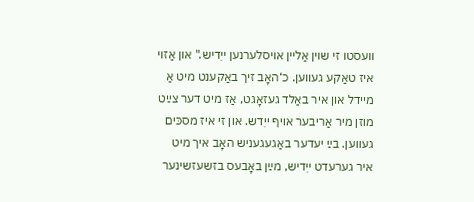וועסטו זי שוין אַליין אויסלערנען ייִדיש." און אַזוי איז טאַקע געווען. כ‘האָב זיך באַקענט מיט אַ מיידל און איר באַלד געזאָגט, אַז מיט דער צײַט מוזן מיר אַריבער אויף ייִדש. און זי איז מסכּים געווען. בײַ יעדער באַגעגעניש האָב איך מיט איר גערעדט ייִדיש, מײַן באָבעס בזשעזשינער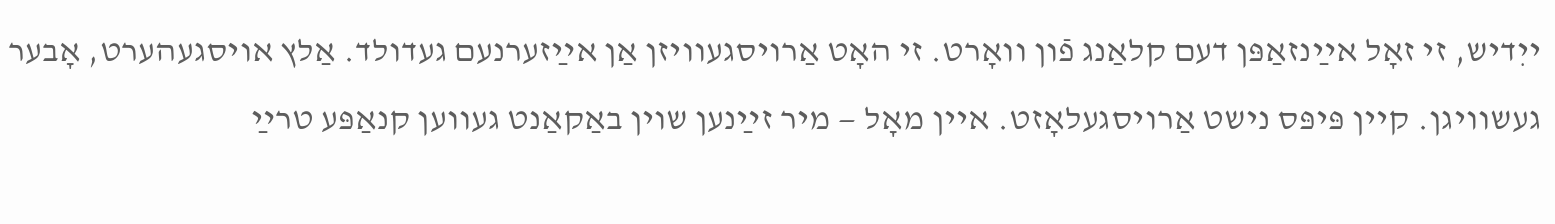ייִדיש, זי זאָל אײַנזאַפּן דעם קלאַנג פֿון וואָרט. זי האָט אַרויסגעוויזן אַן אײַזערנעם געדולד. אַלץ אויסגעהערט, אָבער געשוויגן. קיין פּיפּס נישט אַרויסגעלאָזט. איין מאָל — מיר זײַנען שוין באַקאַנט געווען קנאַפּע טרײַ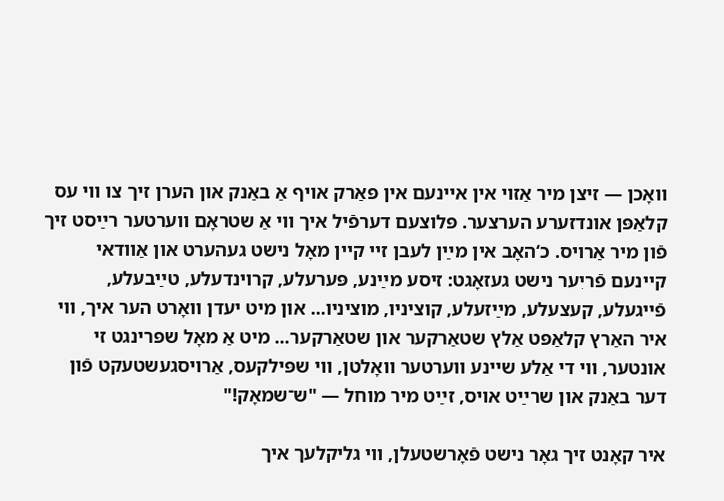וואָכן — זיצן מיר אַזוי אין איינעם אין פּאַרק אויף אַ באַנק און הערן זיך צו ווי עס קלאַפּן אונדזערע הערצער. פּלוצעם דערפֿיל איך ווי אַ שטראָם ווערטער רײַסט זיך פֿון מיר אַרויס. כ‘האָב אין מײַן לעבן זיי קיין מאָל נישט געהערט און אַוודאי קיינעם פֿריִער נישט געזאָגט: זיסע מײַנע, פּערעלע, קרוינדעלע, טײַבעלע, פֿייגעלע, קעצעלע, מײַזעלע, קוציניו, מוציניו... און מיט יעדן וואָרט הער איך, ווי איר האַרץ קלאַפּט אַלץ שטאַרקער און שטאַרקער... מיט אַ מאָל שפּרינגט זי אונטער, ווי די אַלע שיינע ווערטער וואָלטן, ווי שפּילקעס, אַרויסגעשטעקט פֿון דער באַנק און שרײַט אויס, זײַט מיר מוחל — "ש־שמאָק!"

איר קאָנט זיך גאָר נישט פֿאָרשטעלן, ווי גליקלעך איך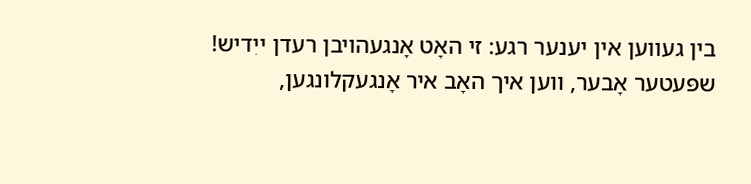בין געווען אין יענער רגע: זי האָט אָנגעהויבן רעדן ייִדיש! שפּעטער אָבער, ווען איך האָב איר אָנגעקלונגען,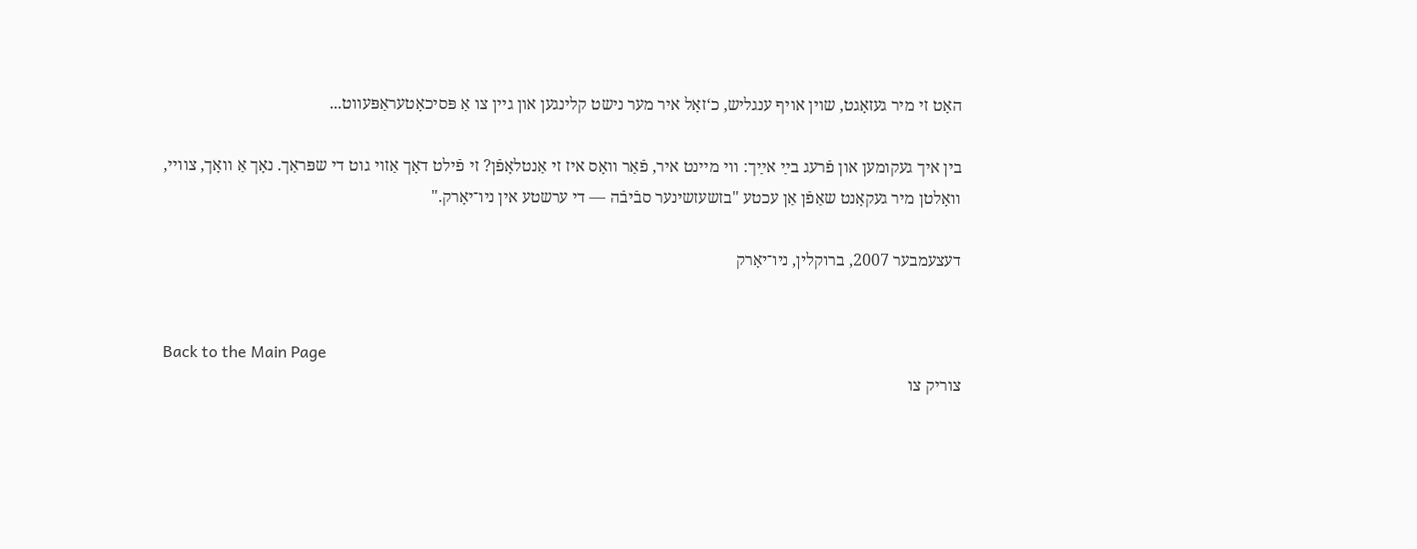האָט זי מיר געזאָגט, שוין אויף ענגליש, כ‘זאָל איר מער נישט קלינגען און גיין צו אַ פּסיכאָטעראַפּעווט...

בין איך געקומען און פֿרעג בײַ אײַך: ווי מיינט איר, פֿאַר וואָס איז זי אַנטלאָפֿן? זי פֿילט דאָך אַזוי גוט די שפּראַך. נאָך אַ וואָך, צוויי, וואָלטן מיר געקאָנט שאַפֿן אַן עכטע "בזשעזשינער סבֿיבֿה — די ערשטע אין ניו־יאָרק."

דעצעמבער 2007, ברוקלין, ניו־יאָרק


Back to the Main Page
צוריק צו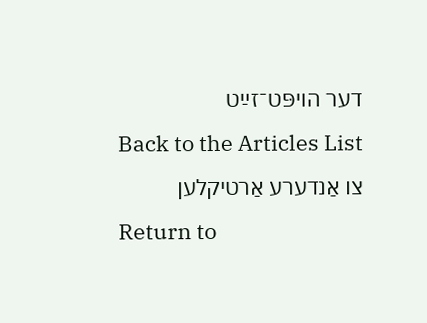דער הויפּט־זײַט
Back to the Articles List
צו אַנדערע אַרטיקלען
Return to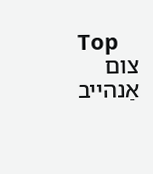Top
צום אַנהייב